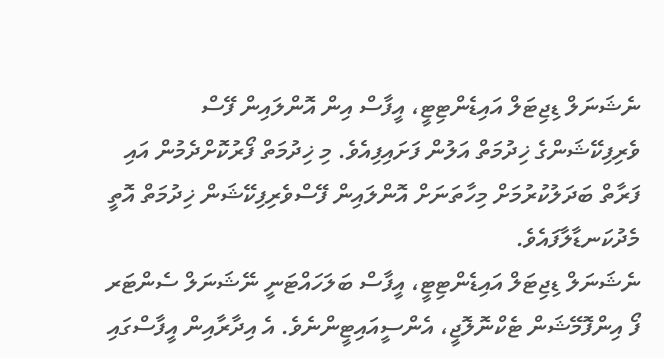ނެޝަނަލް ޑިޖިޓަލް އައިޑެންޓިޓީ، އީފާސް އިން އޮންލައިން ފޭސް ވެރިފިކޭޝަންގެ ޚިދުމަތް އަލުން ފަށައިފިއެވެ. މި ޚިދުމަތް ފޯރުކޮށްދެމުން އައި ފަރާތް ބަދަލުކުރުމަށް މިހާތަނަށް އޮންލައިން ފޭސްވެރިފިކޭޝަން ޚިދުމަތް އޮތީ މެދުކަނޑާލާފައެވެ.
ނެޝަނަލް ޑިޖިޓަލް އައިޑެންޓިޓީ، އީފާސް ބަލަހައްޓަނީ ނޭޝަނަލް ސެންޓަރ ފޯ އިންފޮމޭޝަން ޓެކްނޮލޮޖީ، އެންސީއައިޓީންނެވެ. އެ އިދާރާއިން އީފާސްގައި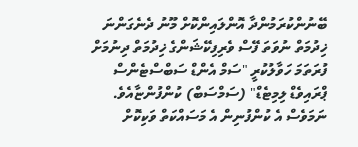ބޭނުންކުރަމުންދާ އޮންލައިންކޮށް މޫނު ދެނެގަންނަ ޚިދުމަތް ނުވަތަ ފޭސް ވެރިފިކޭޝަންގެ ޚިދުމަތް ދިނުމަށް ފުރަތަމަ ހަވާލުކުރީ "ސަމް އެންޑް ސަބްސްޓެންސް ޕްރައިވެޑް ލިމިޓެޑް" (ސަމްސަބް) ކުންފުންޏާއެވެ. ނަމަވެސް އެ ކުންފުނިން އެ މަސައްކަތް ވަކިކޮށް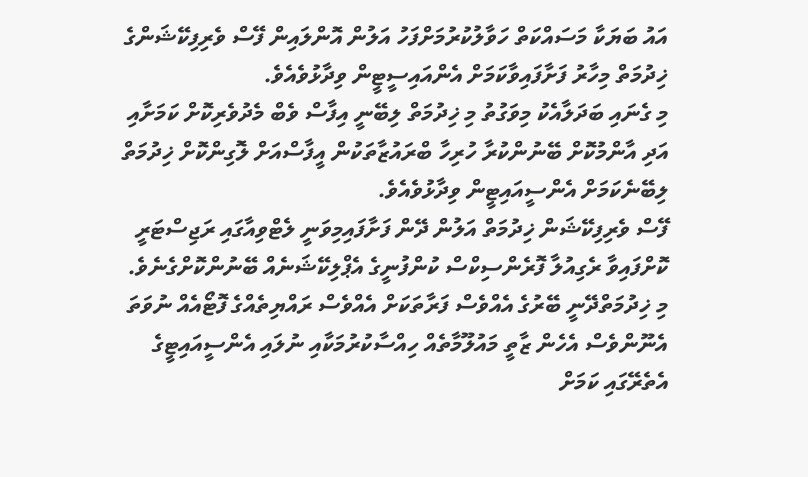އައު ބަޔަކާ މަސައްކަތް ހަވާލުކުރުމަށްފަހު އަލުން އޮންލައިން ފޭސް ވެރިފިކޭޝަންގެ ޚިދުމަތް މިހާރު ފަށާފައިވާކަމަށް އެންއައިސީޓީން ވިދާޅުވެއެވެ.
މި ގެނައި ބަދަލާއެކު މިވަގުތު މި ޚިދުމަތް ލިބޭނީ އިފާސް ވެބް މެދުވެރިކޮށް ކަމަށާއި އަދި އާންމުކޮށް ބޭނުންކުރާ ހުރިހާ ބްރައުޒާތަކުން އީފާސްއަށް ލޮގިންކޮށް ޚިދުމަތް ލިބޭނެކަމަށް އެންސީއައިޓީން ވިދާޅުވެއެވެ.
ފޭސް ވެރިފިކޭޝަން ޚިދުމަތް އަލުން ދޭން ފަށާފައިމިވަނީ ލެޓްވިއާގައި ރަޖިސްޓަރީ ކޮށްފައިވާ ރެގިއުލާ ފޮރެންސިކްސް ކުންފުނީގެ އެޕްލިކޭޝަނެއް ބޭނުންކޮށްގެނެވެ. މި ޚިދުމަތްދޭނީ ބޭރުގެ އެއްވެސް ފަރާތަކަށް އެއްވެސް ރައްޔިތެއްގެ ފޮޓޯއެއް ނުވަތަ އެނޫންވެސް އެހެން ޒާތީ މައުލޫމާތެއް ހިއްސާކުރުމަކާއި ނުލައި އެންސީއައިޓީގެ އެތެރޭގައި ކަމަށް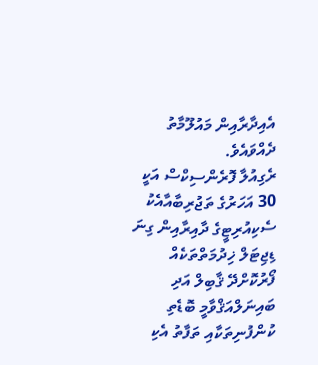އެއިދާރާއިން މައުލޫމާތު ދެއްވައެވެ.
ރެގިއުލާ ފޮރެންސިކްސް އަކީ 30 އަހަރުގެ ތަޖުރިބާއާއެކު ސެކިއުރިޓީގެ ދާއިރާއިން ގިނަ ޑިޖިޓަލް ޚިދުމަތްތަކެއް ފޯރުކޮށްދޭ ޤާބިލް އަދި ބައިނަލްއަޤްވާމީ ބޮޑެތި ކުންފުނިތަކާއި ތަފާތު އެކި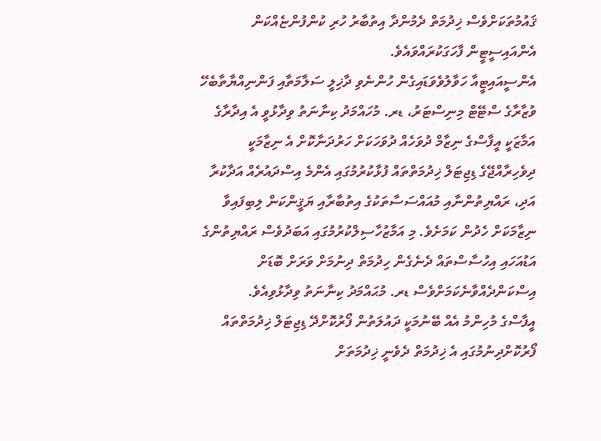ޤައުމުތަކަށްވެސް ޚިދުމަތް ދެމުންދާ އިތުބާރު ހުރި ކުންފުންޏެއްކަން އެންއައިސީޓީން ފާހަގަކުރައްވައެވެ.
އެންސީއައިޓީއާ ހަވާލުވެވަޑައިގެން ހުންނެވި ދާޚިލީ ސަލާމަތާއި ފަންނިއްޔާތާބެހޭ ވުޒާރާގެ ސްޓޭޓް މިނިސްޓަރު، ޑރ. މުހައްމަދު ކިނާނަތު ވިދާޅުވީ އެ އިދާރާގެ އަމާޒަކީ އީފާސްގެ ނިޒާމް ދުވަހެއް ދުވަހަކަށް ހަރުދަނާކޮށް އެ ނިޒާމަކީ ދިވެހިރާއްޖޭގެ ޑިޖިޓަލް ޚިދުމަތްތައް ފުޅާކުރުމުގައި އެންމެ އިސްދައުރެއް އަދާކުރާ އަދި، ރައްޔިތުންނާއި މުއައްސަސާތަކުގެ އިތުބާރާއި ޔަޤީންކަން ލިބިފައިވާ ނިޒާމަކަށް ހެދުން ކަމަށެވެ. މި އަމާޒުހާސިލްކުރުމުގައި އަބަދުވެސް ރައްޔިތުންގެ އަޑުއަހައި އިހުސާސްތައް ދެނެގެން ހިދުމަތް ދިނުމަށް ވަރަށް ބޮޑަށް އިސްކަންދެއްވާނެކަމަށްވެސް ޑރ. މުޙައްމަދު ކިނާނަތު ވިދާޅުވިއެވެ.
އީފާސްގެ މުހިންމު އެއް ބޭނުމަކީ ދައުލަތުން ފޯރުކޮށްދޭ ޑިޖިޓަލް ޚިދުމަތްތައް ފޯރުކޮށްދިނުމުގައި އެ ޚިދުމަތް ދެވެނީ ޚިދުމަތަށް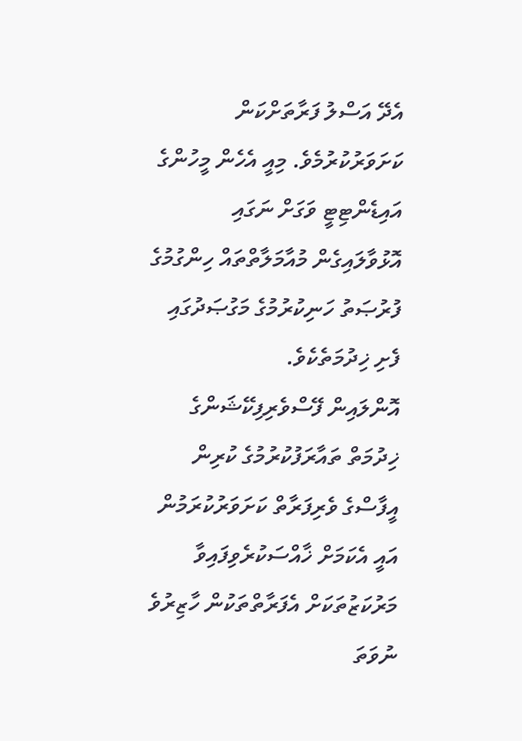އެދޭ އަސްލު ފަރާތަށްކަން ކަށަވަރުކުރުމެވެ. މިއީ އެހެން މީހުންގެ އައިޑެންޓިޓީ ވަގަށް ނަގައި އޮޅުވާލައިގެން މުއާމަލާތްތައް ހިންގުމުގެ ފުރުޞަތު ހަނިކުރުމުގެ މަގުޞަދުގައި ފެށި ޚިދުމަތެކެވެ.
އޮންލައިން ފޭސްވެރިފިކޭޝަންގެ ޚިދުމަތް ތައާރަފުކުރުމުގެ ކުރިން އީފާސްގެ ވެރިފަރާތް ކަށަވަރުކުރަމުން އައީ އެކަމަށް ޚާއްސަކުރެވިފައިވާ މަރުކަޒުތަކަށް އެފަރާތްތަކުން ހާޒިރުވެ ނުވަތަ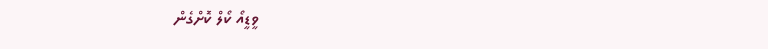ވީޑީއޯ ކޯލް ކޮށްގެން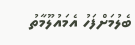ބެލުމަށްފަހު އެމައުލޫމާތު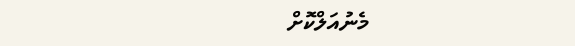މެނުއަލްކޮށް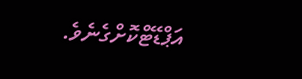އަޕްޑޭޓްކޮށްގެނެވެ.